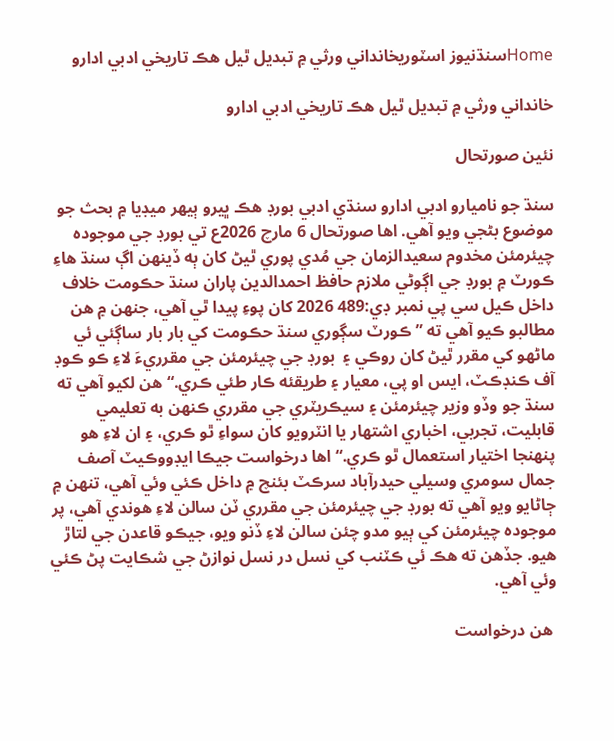Homeسنڌنيوز اسٽوريخانداني ورثي ۾ تبديل ٿيل هڪ تاريخي ادبي ادارو

خانداني ورثي ۾ تبديل ٿيل هڪ تاريخي ادبي ادارو

نئين صورتحال

سنڌ جو ناميارو ادبي ادارو سنڌي ادبي بورڊ هڪ ڀيرو ٻيهر ميڊيا ۾ بحث جو موضوع بڻجي ويو آهي. اها صورتحال 6 مارچ 2026ع تي بورڊ جي موجوده چيئرمئن مخدوم سعيدالزمان جي مُدي پوري ٿيڻ کان ٻه ڏينهن اڳ سنڌ هاءِ ڪورٽ ۾ بورڊ جي اڳوڻي ملازم حافظ احمدالدين پاران سنڌ حڪومت خلاف داخل ڪيل سي پي نمبر ڊي:489 2026 کان پوءِ پيدا ٿي آهي، جنهن ۾ هن مطالبو ڪيو آهي ته ”ڪورٽ سڳوري سنڌ حڪومت کي بار بار ساڳئي ئي ماڻهو کي مقرر ٿيڻ کان روڪي ۽  بورڊ جي چيئرمئن جي مقرريءَ لاءِ ڪو ڪوڊ آف ڪنڊڪٽ، ايس او پي، معيار ۽ طريقئه ڪار طئي ڪري.“ هن لکيو آهي ته سنڌ جو وڏو وزير چيئرمئن ۽ سيڪريٽري جي مقرري ڪنهن به تعليمي قابليت، تجربي، اخباري اشتهار يا انٽرويو کان سواءِ ٿو ڪري، ۽ ان لاءِ هو پنهنجا اختيار استعمال ٿو ڪري.“ اھا درخواست جيڪا ايڊووڪيٽ آصف جمال سومري وسيلي حيدرآباد سرڪٽ بئنچ ۾ داخل ڪئي وئي آھي، تنھن ۾ ڄاڻايو ويو آهي ته بورڊ جي چيئرمئن جي مقرري ٽن سالن لاءِ هوندي آهي، پر موجوده چيئرمئن کي ٻيو مدو چئن سالن لاءِ ڏنو ويو، جيڪو قاعدن جي لتاڙ هيو. جڏهن ته هڪ ئي ڪٽنب کي نسل در نسل نوازڻ جي شڪايت پڻ ڪئي وئي آهي.

 هن درخواست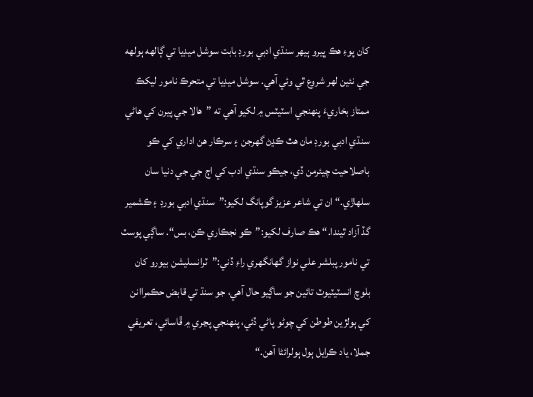کان پوءِ هڪ ڀيرو ٻيهر سنڌي ادبي بورڊ بابت سوشل ميڊيا تي ڳالهه ٻولهه جي نئين لهر شروع ٿي وئي آهي. سوشل ميڊيا تي متحرڪ نامور ليکڪ ممتاز بخاريءَ پنهنجي اسٽيٽس ۾ لکيو آهي ته ”هالا جي پيرن کي هاڻي سنڌي ادبي بورڊ مان هٿ ڪڍڻ گهرجن ۽ سرڪار هن اداري کي ڪو باصلاحيت چيئرمن ڏي، جيڪو سنڌي ادب کي اڄ جي جي دنيا سان سلهاڙي.“ ان تي شاعر عزيز گوپانگ لکيو:”سنڌي ادبي بورڊ ۽ ڪشمير گڏ آزاد ٿيندا.“ هڪ صارف لکيو:”ڪو نجڪاري ڪن، بس“. ساڳي پوسٽ تي نامور پبلشر علي نواز گهانگهري راءِ ڏني:”ٽرانسليشن بيورو کان بلوچ انسٽيٽيوٽ تائين جو ساڳيو حال آهي، جو سنڌ تي قابض حڪمراانن کي ٻولڙين طوطن کي چوڻو پاڻي ڏئي، پنهنجي پڃري ۾ ڦاسائي، تعريفي جملا، ياد ڪرايل ٻول ٻولرائڻا آهن.“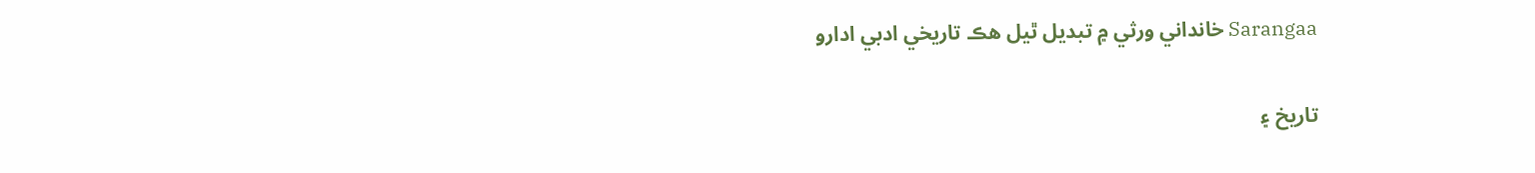Sarangaa خانداني ورثي ۾ تبديل ٿيل هڪ تاريخي ادبي ادارو

تاريخ ۽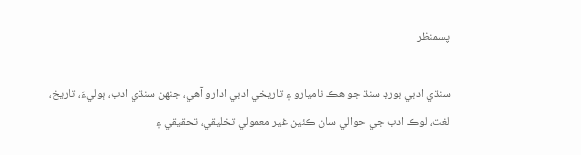پسمنظر

سنڌي ادبي بورڊ سنڌ جو هڪ ناميارو ۽ تاريخي ادبي ادارو آهي، جنھن سنڌي ادب، ٻوليءَ، تاريخ، لغت، لوڪ ادب جي حوالي سان ڪئين غير معمولي تخليقي، تحقيقي ۽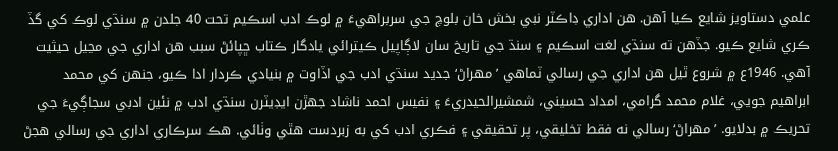علمي دستاويز شايع ڪيا آهن. هن اداري ڊاڪٽر نبي بخش خان بلوچ جي سربراهيءَ ۾ لوڪ ادب اسڪيم تحت 40 جلدن ۾ سنڌي لوڪ کي گڏ ڪري شايع ڪيو. جڏهن ته سنڌي لغت اسڪيم ۽ سنڌ جي تاريخ سان لاڳاپيل ڪيترائي يادگار ڪتاب ڇپائڻ سبب هن اداري جي مڃيل حيثيت آهي. 1946ع ۾ شروع ٿيل هن اداري جي رسالي ٽماهي ’مھراڻ‘ جديد سنڌي ادب جي اڏاوت ۾ بنيادي ڪردار ادا ڪيو، جنھن کي محمد ابراهيم جويي، غلام محمد گرامي، امداد حسيني، شمشيرالحيدريءَ ۽ نفيس احمد ناشاد جھڙن ايڊيٽرن سنڌي ادب ۾ نئين ادبي سجاڳيءَ جي تحريڪ ۾ بدلايو. ’مھراڻ‘ رسالي نه فقط تخليقي، پر تحقيقي ۽ فڪري ادب کي به زبردست هٿي وٺائي. هڪ سرڪاري اداري جي رسالي هجڻ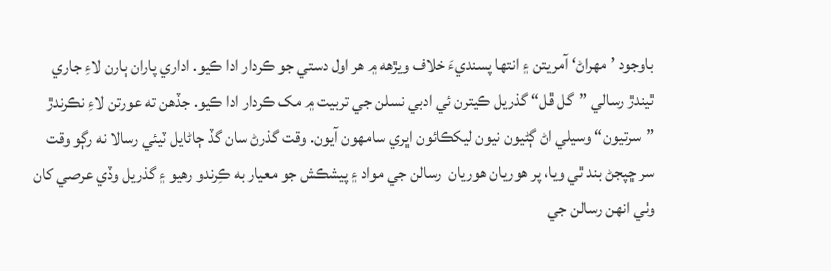باوجود ’مھراڻ‘ آمريتن ۽ انتھا پسنديءَ خلاف ويڙهه ۾ هر اول دستي جو ڪردار ادا ڪيو. اداري پاران ٻارن لاءِ جاري ٿيندڙ رسالي ”گل ڦل“ گذريل ڪيترن ئي ادبي نسلن جي تربيت ۾ مک ڪردار ادا ڪيو. جڏهن ته عورتن لاءِ نڪرندڙ ”سرتيون“ وسيلي اڻ ڳڻيون نيون ليکڪائون اڀري سامهون آيون. وقت گذرڻ سان گڏ ڄاڻايل ٽيئي رسالا نه رڳو وقت سر ڇپجڻ بند ٿي ويا، پر هوريان هوريان  رسالن جي مواد ۽ پيشڪش جو معيار به ڪِرندو رهيو ۽ گذريل وڏي عرصي کان وٺي انهن رسالن جي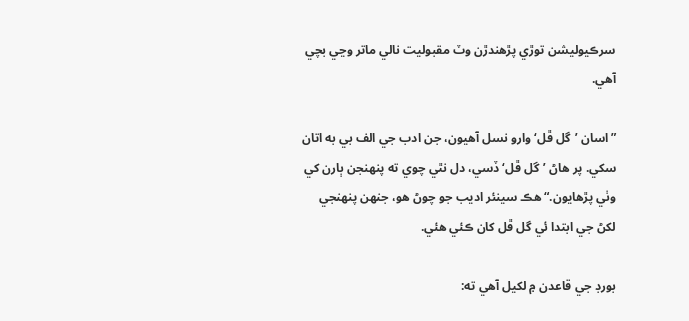سرڪيوليشن توڙي پڙهندڙن وٽ مقبوليت نالي ماتر وڃي بچي آهي.

”اسان ’گل ڦل‘ وارو نسل آهيون، جن ادب جي الف بي به اتان سکي. پر هاڻ ’گل ڦل‘ ڏسي، دل نٿي چوي ته پنھنجن ٻارن کي وٺي پڙهايون.“ هڪ سينئر اديب جو چوڻ هو، جنھن پنھنجي لکڻ جي ابتدا ئي گل ڦل کان ڪئي هئي.

بورڊ جي قاعدن ۾ لکيل آهي ته: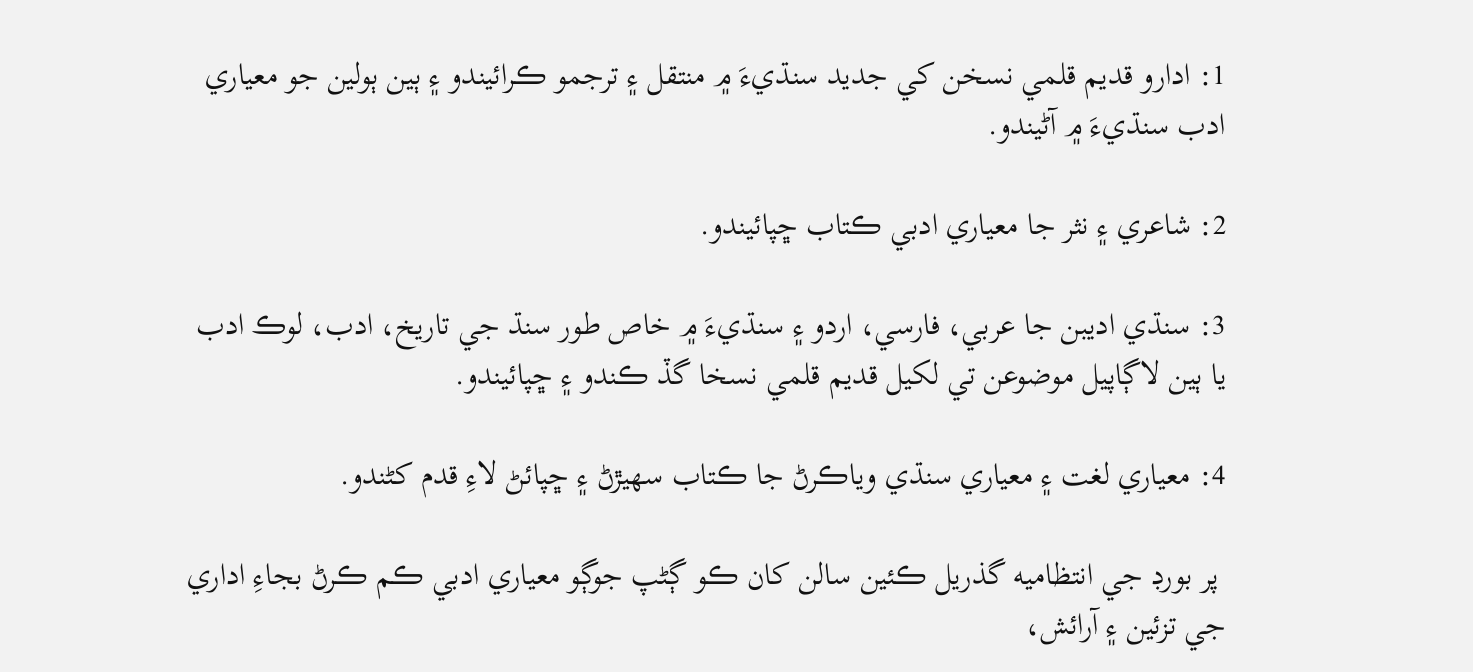1: ادارو قديم قلمي نسخن کي جديد سنڌيءَ ۾ منتقل ۽ ترجمو ڪرائيندو ۽ ٻين ٻولين جو معياري ادب سنڌيءَ ۾ آڻيندو.

2: شاعري ۽ نثر جا معياري ادبي ڪتاب ڇپائيندو.

3: سنڌي اديبن جا عربي، فارسي، اردو ۽ سنڌيءَ ۾ خاص طور سنڌ جي تاريخ، ادب، لوڪ ادب يا ٻين لاڳاپيل موضوعن تي لکيل قديم قلمي نسخا گڏ ڪندو ۽ ڇپائيندو.

4: معياري لغت ۽ معياري سنڌي وياڪرڻ جا ڪتاب سھيڙڻ ۽ ڇپائڻ لاءِ قدم کڻندو.

 پر بورڊ جي انتظاميه گذريل ڪئين سالن کان ڪو ڳڻپ جوڳو معياري ادبي ڪم ڪرڻ بجاءِ اداري جي تزئين ۽ آرائش،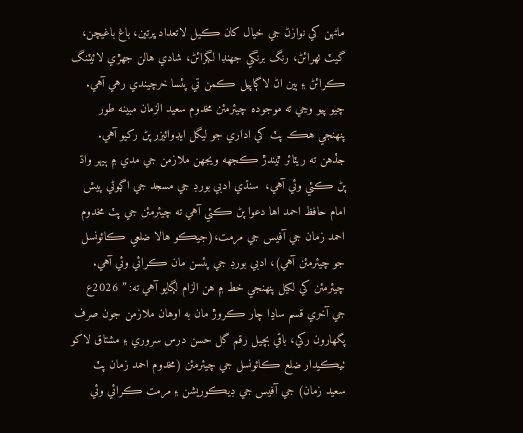ماڻهن کي نوازڻ جي خيال کان ڪيل لاتعداد ڀرتين، باغ باغيچن، گيٽ ٺھرائڻ، رنگ برنگي جهنڊا لڳرائڻ، شادي هالن جھڙي لائيٽنگ ڪرائڻ ۽ ٻين اڻ لاڳاپيل ڪمن تي پئسا خرچيندي رهي آهي. چيو پيو وڃي ته موجوده چيئرمئن مخدوم سعيد الزمان مبينه طور پنھنجي هڪ پٽ کي اداري جو ليگل ايڊوائيزر پڻ رکيو آهي. جڏهن ته ريٽائر ٿيندڙ ڪجهه ويجهن ملازمن جي مدي ۾ ٻيهر واڌ پڻ ڪئي وئي آهي،  سنڌي ادبي بورڊ جي مسجد جي اڳوڻي پيش امام حافظ احمد اها دعوا پڻ ڪئي آهي ته چيئرمئن جي پٽ مخدوم احمد زمان جي آفيس جي مرمت،(جيڪو هالا ضلعي ڪائونسل جو چيئرمئن آهي)، ادبي بورڊ جي پئسن مان ڪرائي وئي آهي. چيئرمئن کي لکيل پنھنجي خط ۾ هن الزام لڳايو آهي ته: ” 2026ع جي آخري قسم ساڍا چار ڪروڙ مان به اوهان ملازمن جون صرف پگهارون رکي، باقي بچيل رقم گل حسن درس سروري ۽ مشتاق لاکو ٺيڪيدار ضلع ڪائونسل جي چيئرمئن (مخدوم احمد زمان پٽ سعيد زمان) جي آفيس جي ڊيڪوريشن ۽ مرمت ڪرائي وئي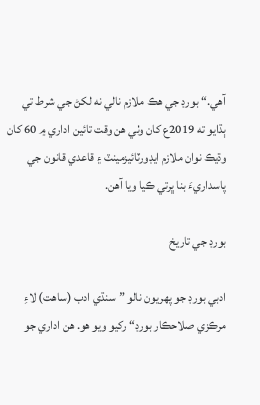آهي.“ بورڊ جي هڪ ملازم نالي نه لکڻ جي شرط تي ٻڌايو ته 2019ع کان وٺي هن وقت تائين اداري ۾ 60 کان وڌيڪ نوان ملازم ايڊورٽائيزمينٽ ۽ قاعدي قانون جي پاسداريءَ بنا ڀرتي ڪيا ويا آهن.

بورڊ جي تاريخ

ادبي بورڊ جو پھريون نالو ”سنڌي ادب (ساهت) لاءِ مرڪزي صلاحڪار بورڊ“ رکيو ويو هو. هن اداري جو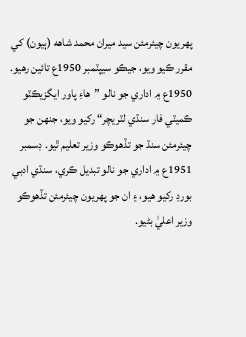پھريون چيئرمئن سيد ميران محمد شاهه (ٻيون) کي مقرر ڪيو ويو، جيڪو سيپٽمبر 1950ع تائين رهيو. 1950ع ۾ اداري جو نالو ”هاءِ پاور ايگزيڪٽو ڪميٽي فار سنڌي لٽريچر“ رکيو ويو، جنھن جو چيئرمئن سنڌ جو تڏهوڪو وزير تعليم ٿيو. ڊسمبر 1951ع ۾ اداري جو نالو تبديل ڪري، سنڌي ادبي بورڊ رکيو هيو، ۽ ان جو پھريون چيئرمئن تڏهوڪو وزير اعليٰ بڻيو.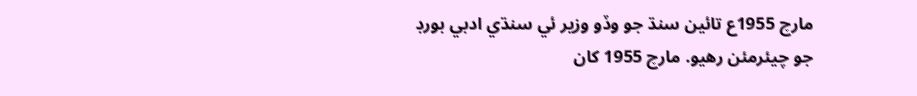مارچ 1955ع تائين سنڌ جو وڏو وزير ئي سنڌي ادبي بورڊ جو چيئرمئن رهيو. مارچ 1955 کان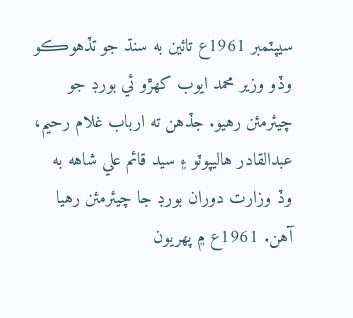سيپٽمبر 1961ع تائين به سنڌ جو تڏهوڪو وڏو وزير محمد ايوب کھڙو ئي بورڊ جو چيئرمئن رهيو. جڏهن ته ارباب غلام رحيم، عبدالقادر هاليپوٽو ۽ سيد قائم علي شاهه به وڏ وزارت دوران بورڊ جا چيئرمئن رهيا آهن. 1961ع ۾ پھريون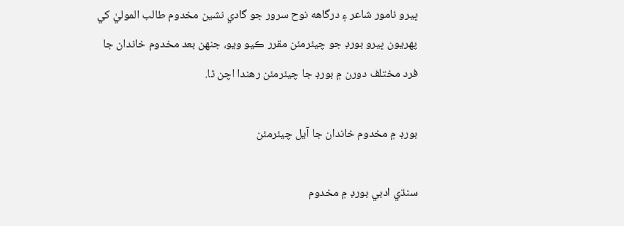ڀيرو نامور شاعر ۽ درگاهه نوح سرور جو گادي نشين مخدوم طالب الموليٰ کي پھريون ڀيرو بورڊ جو چيئرمئن مقرر ڪيو ويو، جنھن بعد مخدوم خاندان جا فرد مختلف دورن ۾ بورڊ جا چيئرمئن رهندا اچن ٿا.

بورڊ ۾ مخدوم خاندان جا آيل چيئرمئن

سنڌي ادبي بورڊ ۾ مخدوم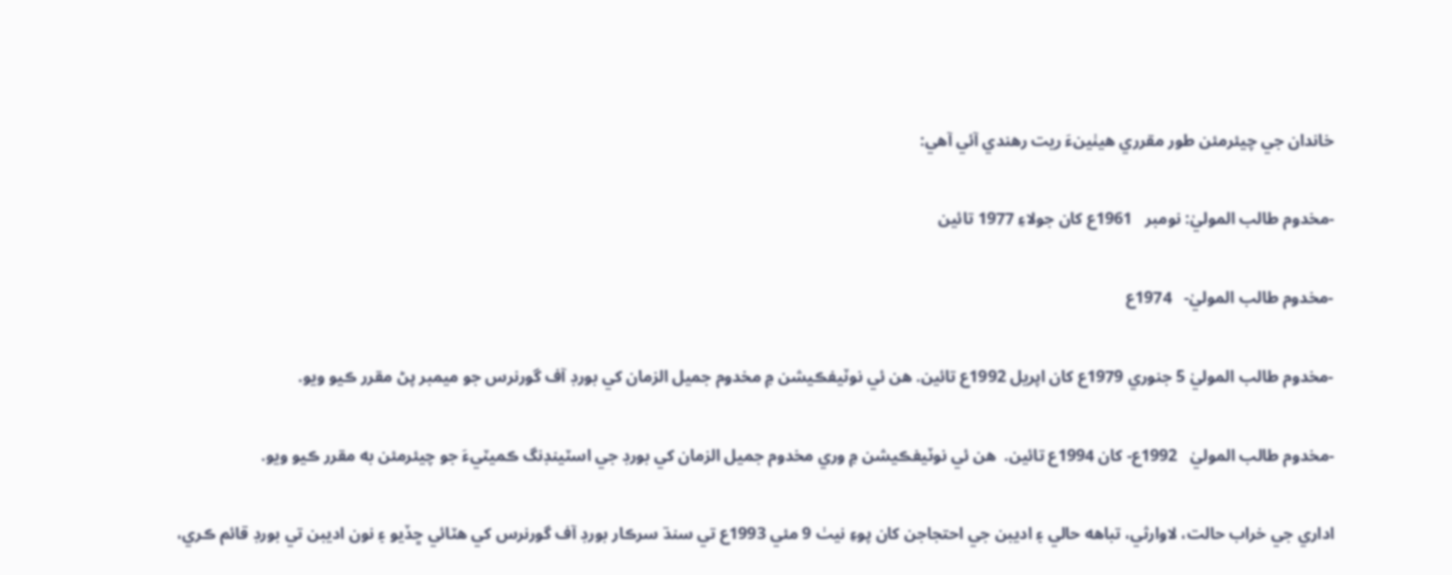خاندان جي چيئرمئن طور مقرري هيٺينءَ ريت رهندي آئي آهي:

-مخدوم طالب الموليٰ: نومبر   1961ع کان جولاءِ 1977 تائين

-مخدوم طالب الموليٰ-   1974ع

-مخدوم طالب الموليٰ 5 جنوري 1979ع کان اپريل 1992ع تائين. هن ئي نوٽيفڪيشن ۾ مخدوم جميل الزمان کي بورڊ آف گورنرس جو ميمبر پڻ مقرر ڪيو ويو.

-مخدوم طالب الموليٰ   1992ع- کان 1994ع تائين.  هن ئي نوٽيفڪيشن ۾ وري مخدوم جميل الزمان کي بورڊ جي اسٽينڊنگ ڪميٽيءَ جو چيئرمئن به مقرر ڪيو ويو.

اداري جي خراب حالت، لاوارثي، تباهه حالي ۽ اديبن جي احتجاجن کان پوءِ نيٺ 9 مئي 1993ع تي سنڌ سرڪار بورڊ آف گورنرس کي هٽائي ڇڏيو ۽ نون اديبن تي بورڊ قائم ڪري،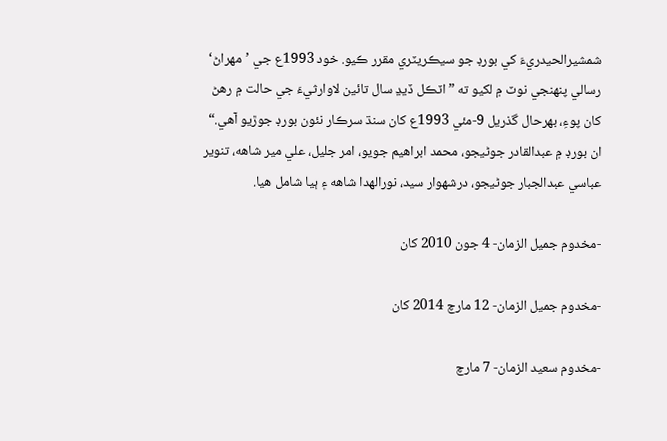شمشيرالحيدريءَ کي بورڊ جو سيڪريٽري مقرر ڪيو. خود 1993ع جي ’مهراڻ‘ رسالي پنھنجي نوٽ ۾ لکيو ته ”اٽڪل ڏيڍ سال تائين لاوارثيءَ جي حالت ۾ رهڻ کان پوءِ، بھرحال گذريل 9-مئي 1993ع کان سنڌ سرڪار نئون بورڊ جوڙيو آهي.“ ان بورڊ ۾ عبدالقادر جوڻيجو، محمد ابراهيم جويو، امر جليل، علي مير شاهه، تنوير عباسي عبدالجبار جوڻيجو، درشهوار سيد، نورالهدا شاهه ۽ ٻيا شامل هيا.

-مخدوم جميل الزمان- 4 جون 2010 کان

-مخدوم جميل الزمان- 12 مارچ 2014 کان

-مخدوم سعيد الزمان- 7 مارچ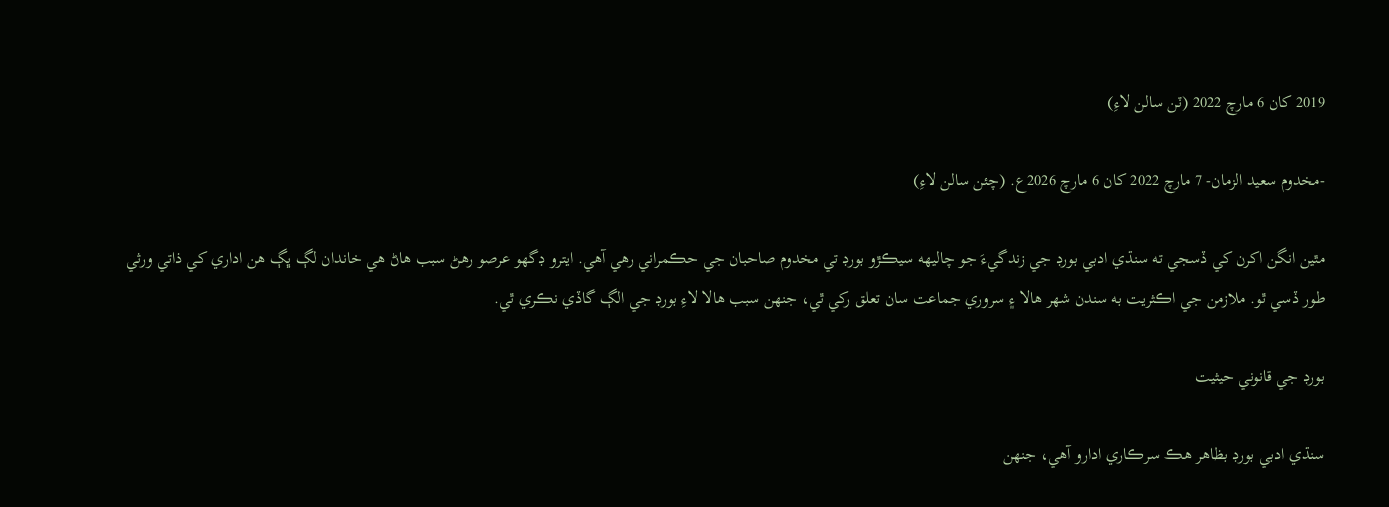2019 کان 6 مارچ 2022 (ٽن سالن لاءِ)

-مخدوم سعيد الزمان- 7 مارچ 2022 کان 6 مارچ 2026ع. (چئن سالن لاءِ)

مٿين انگن اکرن کي ڏسجي ته سنڌي ادبي بورڊ جي زندگيءَ جو چاليھه سيڪڙو بورڊ تي مخدوم صاحبان جي حڪمراني رهي آهي. ايترو ڊگهو عرصو رهڻ سبب هاڻ هي خاندان لڳ ڀڳ هن اداري کي ذاتي ورثي طور ڏسي ٿو. ملازمن جي اڪثريت به سندن شھر هالا ۽ سروري جماعت سان تعلق رکي ٿي، جنھن سبب هالا لاءِ بورڊ جي الڳ گاڏي نڪري ٿي.

بورڊ جي قانوني حيثيت

سنڌي ادبي بورڊ بظاهر هڪ سرڪاري ادارو آهي، جنھن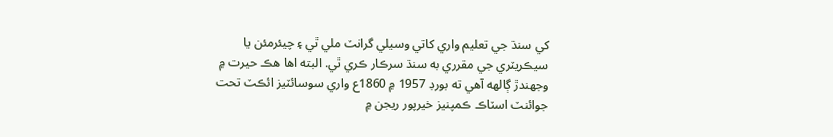کي سنڌ جي تعليم واري کاتي وسيلي گرانٽ ملي ٿي ۽ چيئرمئن يا سيڪريٽري جي مقرري به سنڌ سرڪار ڪري ٿي. البته اها هڪ حيرت ۾ وجهندڙ ڳالهه آهي ته بورڊ 1957 ۾ 1860ع واري سوسائٽيز ائڪٽ تحت جوائنٽ اسٽاڪ ڪمپنيز خيرپور ريجن ۾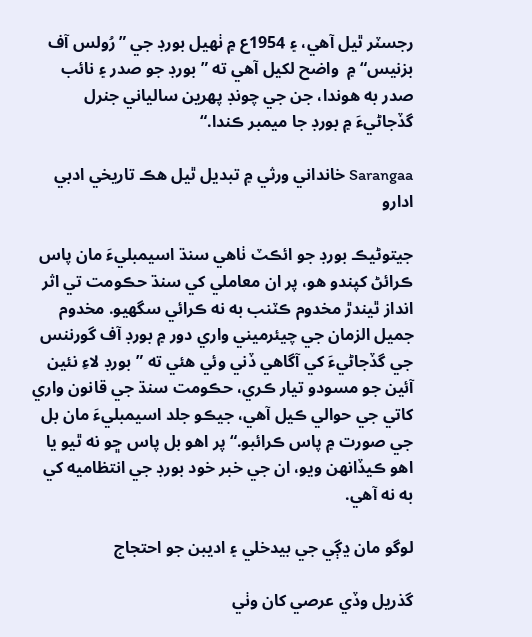رجسٽر ٿيل آهي، ۽ 1954ع ۾ ٺھيل بورڊ جي ”رُولس آف بزنيس“ ۾  واضح لکيل آهي ته ”بورڊ جو صدر ۽ نائب صدر به هوندا، جن جي چونڊ پھرين سالياني جنرل گڏجاڻيءَ ۾ بورڊ جا ميمبر ڪندا.“

Sarangaa خانداني ورثي ۾ تبديل ٿيل هڪ تاريخي ادبي ادارو

جيتوڻيڪ بورڊ جو ائڪٽ ٺاهي سنڌ اسيمبليءَ مان پاس ڪرائڻ کپندو هو، پر ان معاملي کي سنڌ حڪومت تي اثر انداز ٿيندڙ مخدوم ڪٽنب به نه ڪرائي سگهيو. مخدوم جميل الزمان جي چيئرميني واري دور ۾ بورڊ آف گورننس جي گڏجاڻيءَ کي آگاهي ڏني وئي هئي ته ”بورڊ لاءِ نئين آئين جو مسودو تيار ڪري، حڪومت سنڌ جي قانون واري کاتي جي حوالي ڪيل آهي، جيڪو جلد اسيمبليءَ مان بل جي صورت ۾ پاس ڪرائبو.“ پر اهو بل پاس ڇو نه ٿيو يا اهو ڪيڏانھن ويو، ان جي خبر خود بورڊ جي انتظاميه کي به نه آهي.

لوگو مان ڍڳي جي بيدخلي ۽ اديبن جو احتجاج

گذريل وڏي عرصي کان وٺي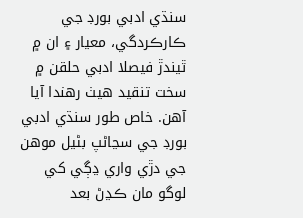سنڌي ادبي بورڊ جي ڪارڪردگي، معيار ۽ ان ۾ ٿيندڙ فيصلا ادبي حلقن ۾ سخت تنقيد هيٺ رهندا آيا آهن. خاص طور سنڌي ادبي بورڊ جي سڃاڻپ بڻيل موهن جي دڙي واري ڍڳي کي لوگو مان ڪڍڻ بعد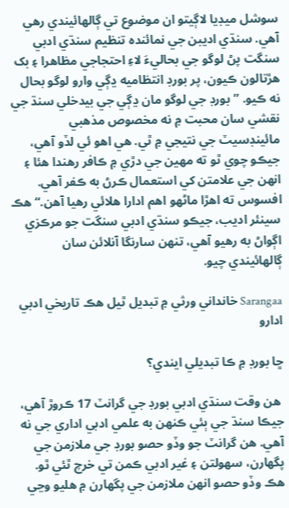سوشل ميڊيا لاڳيتو ان موضوع تي ڳالهائيندي رهي آهي. سنڌي اديبن جي نمائنده تنظيم سنڌي ادبي سنگت پڻ لوگو جي بحاليءَ لاءِ احتجاجي مظاهرا ۽ بک هڙتالون ڪيون، پر بورڊ انتظاميه ڍڳي وارو لوگو بحال نه ڪيو. ”بورڊ جي لوگو مان ڍڳي جي بيدخلي سنڌ جي نقشي سان محبت ۾ نه مخصوص مذهبي مائينڊسيٽ جي نتيجي ۾ ٿي. هي اهو ئي لڏو آهي، جيڪو چوي ٿو ته مهين جي دڙي ۾ ڪافر رهندا هئا ۽ انهن جي علامتن کي استعمال ڪرڻ به ڪفر آهي. افسوس ته اهڙا ماڻهو اهم ادارا هلائي رهيا آهن.“ هڪ سينئر اديب، جيڪو سنڌي ادبي سنگت جو مرڪزي اڳواڻ به رهيو آهي، تنھن سارنگا آنلائن سان ڳالهائيندي چيو.

Sarangaa خانداني ورثي ۾ تبديل ٿيل هڪ تاريخي ادبي ادارو

ڇا بورڊ ۾ ڪا تبديلي ايندي؟

 هن وقت سنڌي ادبي بورڊ جي گرانٽ 17 ڪروڙ آهي، جيڪا سنڌ جي ٻئي ڪنهن به علمي ادبي اداري جي نه آهي. هن گرانٽ جو وڏو حصو بورڊ جي ملازمن جي پگهارن، سهولتن ۽ غير ادبي ڪمن تي خرچ ٿئي ٿو. هڪ وڏو حصو انهن ملازمن جي پگهارن ۾ هليو وڃي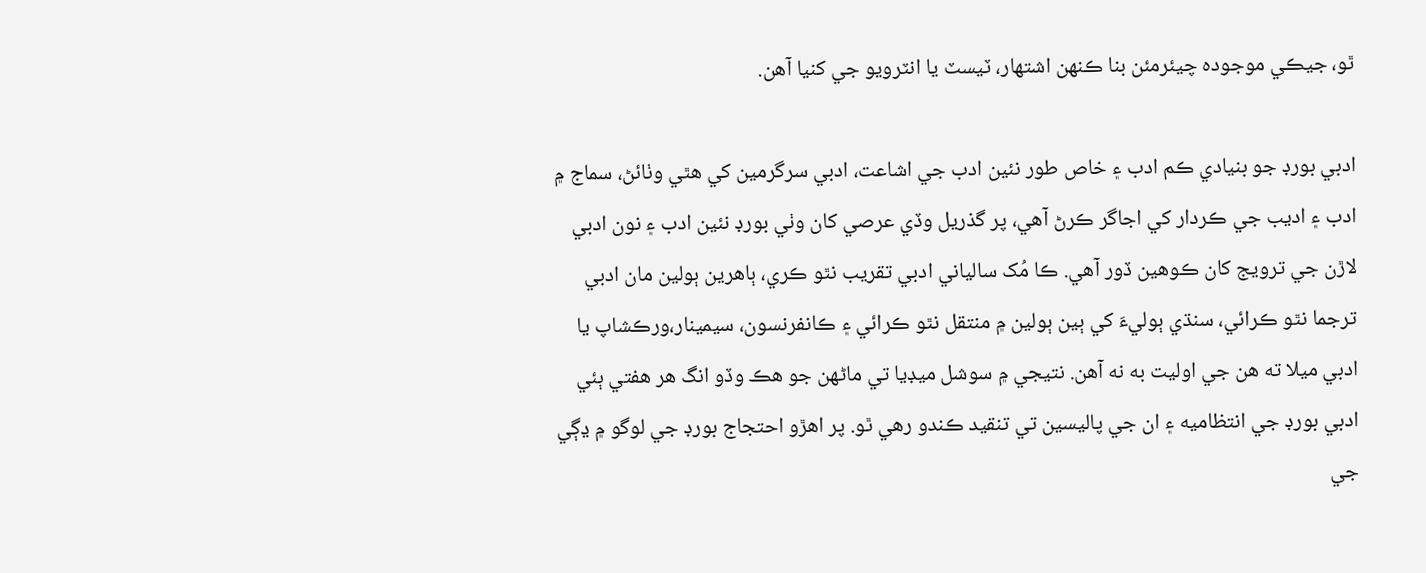ٿو، جيڪي موجوده چيئرمئن بنا ڪنهن اشتهار، ٽيسٽ يا انٽرويو جي کنيا آهن.

ادبي بورڊ جو بنيادي ڪم ادب ۽ خاص طور نئين ادب جي اشاعت، ادبي سرگرمين کي هٿي وٺائڻ، سماج ۾ ادب ۽ اديب جي ڪردار کي اجاگر ڪرڻ آهي، پر گذريل وڏي عرصي کان وٺي بورڊ نئين ادب ۽ نون ادبي لاڙن جي ترويج کان ڪوهين ڏور آهي. ڪا مُک سالياني ادبي تقريب نٿو ڪري، ٻاهرين ٻولين مان ادبي ترجما نٿو ڪرائي، سنڌي ٻوليءَ کي ٻين ٻولين ۾ منتقل نٿو ڪرائي ۽ ڪانفرنسون، سيمينار،ورڪشاپ يا ادبي ميلا ته هن جي اوليت به نه آهن. نتيجي ۾ سوشل ميڊيا تي ماڻهن جو هڪ وڏو انگ هر هفتي ٻئي ادبي بورڊ جي انتظاميه ۽ ان جي پاليسين تي تنقيد ڪندو رهي ٿو. پر اهڙو احتجاج بورڊ جي لوگو ۾ ڍڳي جي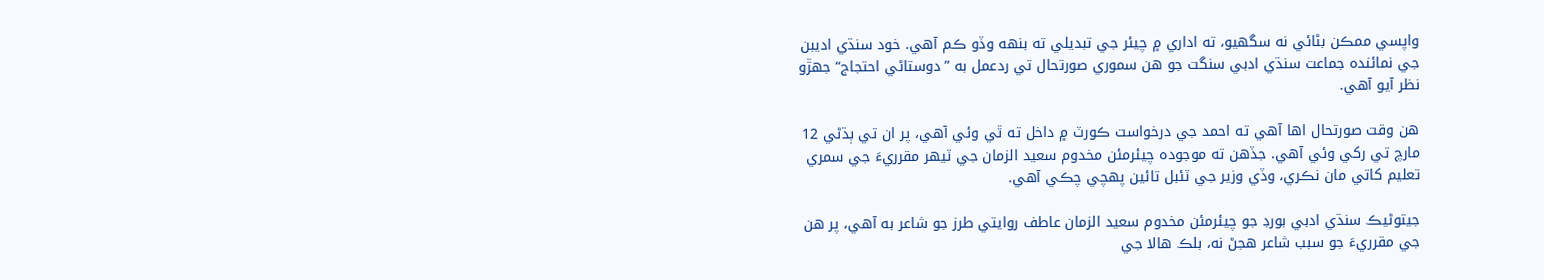واپسي ممڪن بڻائي نه سگهيو، ته اداري ۾ چيئر جي تبديلي ته بنهه وڏو ڪم آهي. خود سنڌي اديبن جي نمائنده جماعت سنڌي ادبي سنگت جو هن سموري صورتحال تي ردعمل به ”دوستاڻي احتجاج“ جھڙو نظر آيو آهي.

هن وقت صورتحال اها آهي ته احمد جي درخواست ڪورٽ ۾ داخل ته ٿي وئي آهي، پر ان تي ٻڌڻي 12 مارچ تي رکي وئي آهي. جڏهن ته موجوده چيئرمئن مخدوم سعيد الزمان جي ٽيهر مقرريءَ جي سمري تعليم کاتي مان نڪري، وڏي وزير جي ٽئبل تائين پهچي چڪي آهي.

جيتوڻيڪ سنڌي ادبي بورڊ جو چيئرمئن مخدوم سعيد الزمان عاطف روايتي طرز جو شاعر به آهي، پر هن جي مقرريءَ جو سبب شاعر هجڻ نه، بلڪ هالا جي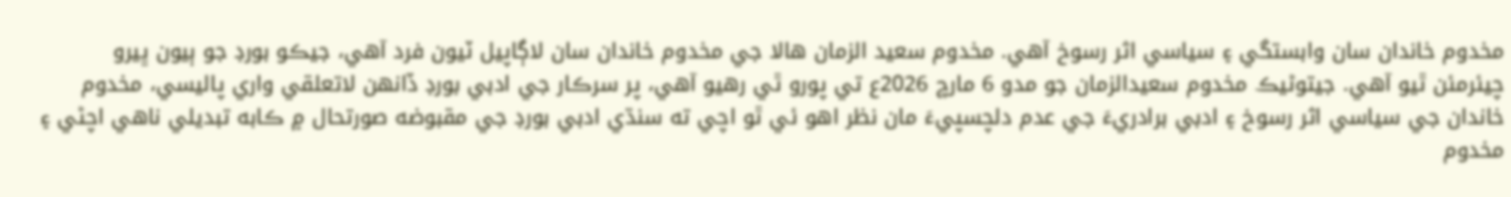مخدوم خاندان سان وابستگي ۽ سياسي اثر رسوخ آهي. مخدوم سعيد الزمان هالا جي مخدوم خاندان سان لاڳاپيل ٽيون فرد آهي، جيڪو بورڊ جو ٻيون ڀيرو چيئرمئن ٿيو آهي. جيتوڻيڪ مخدوم سعيدالزمان جو مدو 6 مارچ 2026ع تي پورو ٿي رهيو آهي، پر سرڪار جي ادبي بورڊ ڏانھن لاتعلقي واري پاليسي، مخدوم خاندان جي سياسي اثر رسوخ ۽ ادبي برادريءَ جي عدم دلچسپيءَ مان نظر اهو ئي ٿو اچي ته سنڌي ادبي بورڊ جي مقبوضه صورتحال ۾ ڪابه تبديلي ناهي اچڻي ۽ مخدوم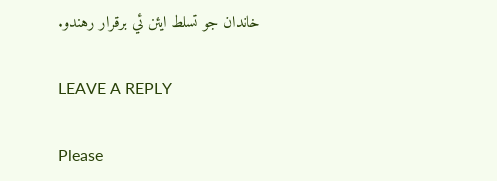خاندان جو تسلط ايئن ئي برقرار رهندو.

LEAVE A REPLY

Please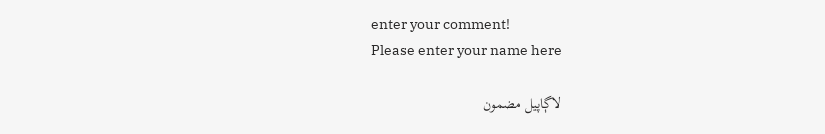enter your comment!
Please enter your name here

لاڳاپيل مضمون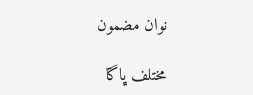نوان مضمون

مختلف ڀاڱا